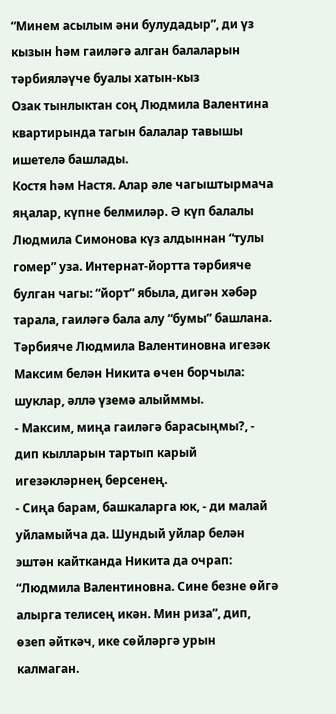“Минем асылым әни булудадыр”, ди үз кызын һәм гаиләгә алган балаларын тәрбияләүче буалы хатын-кыз
Озак тынлыктан соң Людмила Валентина квартирында тагын балалар тавышы ишетелә башлады.
Костя һәм Настя. Алар әле чагыштырмача яңалар, күпне белмиләр. Ә күп балалы Людмила Симонова күз алдыннан “тулы гомер” уза. Интернат-йортта тәрбияче булган чагы: “йорт” ябыла, дигән хәбәр тарала, гаиләгә бала алу “бумы” башлана. Тәрбияче Людмила Валентиновна игезәк Максим белән Никита өчен борчыла: шуклар, әллә үземә алыйммы.
- Максим, миңа гаиләгә барасыңмы?, - дип кылларын тартып карый игезәкләрнең берсенең.
- Сиңа барам, башкаларга юк, - ди малай уйламыйча да. Шундый уйлар белән эштән кайтканда Никита да очрап: “Людмила Валентиновна. Сине безне өйгә алырга телисең икән. Мин риза”, дип, өзеп әйткәч, ике сөйләргә урын калмаган.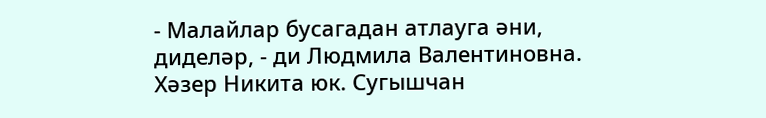- Малайлар бусагадан атлауга әни, диделәр, - ди Людмила Валентиновна. Хәзер Никита юк. Сугышчан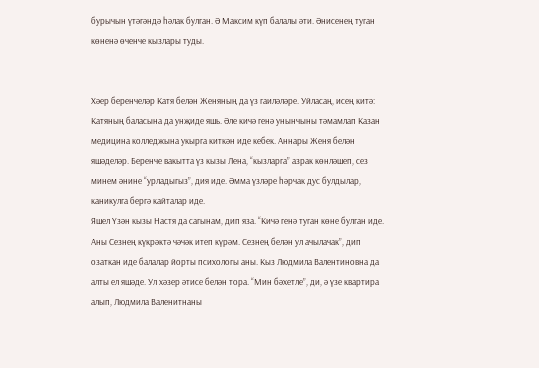бурычын үтәгәндә һәлак булган. Ә Максим күп балалы әти. Әнисенең туган көненә өченче кызлары туды.


Хәер беренчеләр Катя белән Женяның да үз гаиләләре. Уйласаң, исең китә: Катяның баласына да унҗиде яшь. Әле кичә генә унынчыны тәмамлап Казан медицина колледжына укырга киткән иде кебек. Аннары Женя белән яшәделәр. Беренче вакытта үз кызы Лена, “кызларга” азрак көнләшеп, сез минем әнине “урладыгыз”, дия иде. Әмма үзләре һәрчак дус булдылар, каникулга бергә кайталар иде.
Яшел Үзән кызы Настя да сагынам, дип яза. “Кичә генә туган көне булган иде. Аны Сезнең күкрәктә чәчәк итеп күрәм. Сезнең белән ул ачылачак”, дип озаткан иде балалар йорты психологы аны. Кыз Людмила Валентиновна да алты ел яшәде. Ул хәзер әтисе белән тора. “Мин бәхетле”, ди, ә үзе квартира алып, Людмила Валенитнаны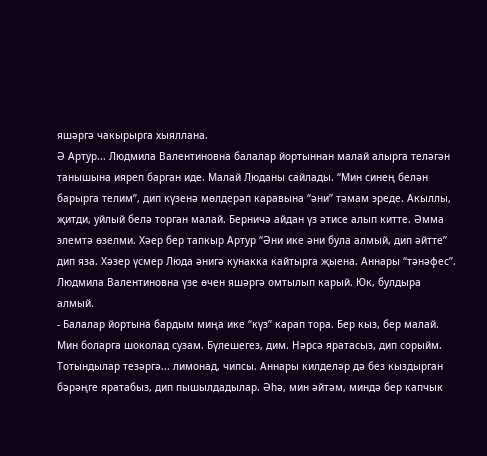яшәргә чакырырга хыяллана.
Ә Артур... Людмила Валентиновна балалар йортыннан малай алырга теләгән танышына ияреп барган иде. Малай Люданы сайлады. “Мин синең белән барырга телим”, дип күзенә мөлдерәп каравына “әни” тәмам эреде. Акыллы, җитди, уйлый белә торган малай. Берничә айдан үз әтисе алып китте. Әмма элемтә өзелми. Хәер бер тапкыр Артур “Әни ике әни була алмый, дип әйтте” дип яза. Хәзер үсмер Люда әнигә кунакка кайтырга җыена. Аннары “тәнәфес”. Людмила Валентиновна үзе өчен яшәргә омтылып карый. Юк, булдыра алмый.
- Балалар йортына бардым миңа ике “күз” карап тора. Бер кыз, бер малай. Мин боларга шоколад сузам. Бүлешегез, дим. Нәрсә яратасыз, дип сорыйм. Тотындылар тезәргә... лимонад, чипсы. Аннары килделәр дә без кыздырган бәрәңге яратабыз, дип пышылдадылар. Әһә, мин әйтәм, миндә бер капчык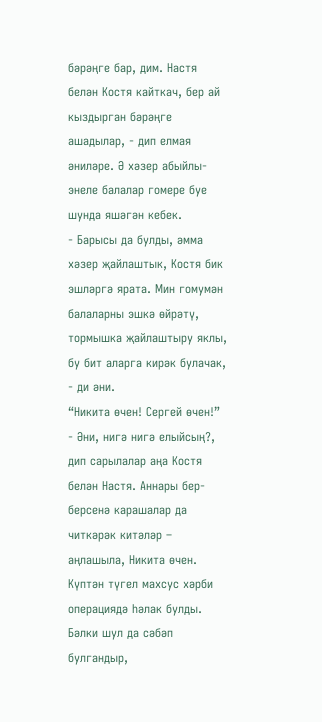бәрәңге бар, дим. Настя белән Костя кайткач, бер ай кыздырган бәрәңге ашадылар, - дип елмая әниләре. Ә хәзер абыйлы-энеле балалар гомере буе шунда яшәгән кебек.
- Барысы да булды, әмма хәзер җайлаштык, Костя бик эшләргә ярата. Мин гомумән балаларны эшкә өйрәтү, тормышка җайлаштыру яклы, бу бит аларга кирәк булачак, - ди әни.
“Никита өчен! Сергей өчен!”
- Әни, нигә нигә елыйсың?, дип сарылалар аңа Костя белән Настя. Аннары бер-берсенә карашалар да читкәрәк китәләр – аңлашыла, Никита өчен. Күптән түгел махсус хәрби операциядә һәлак булды. Бәлки шул да сәбәп булгандыр,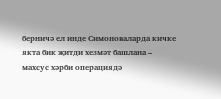берничә ел инде Симоноваларда кичке якта бик җитди хезмәт башлана – махсус хәрби операциядә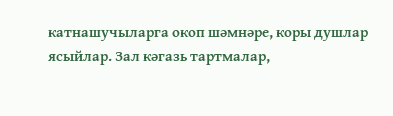катнашучыларга окоп шәмнәре, коры душлар ясыйлар. Зал кәгазь тартмалар,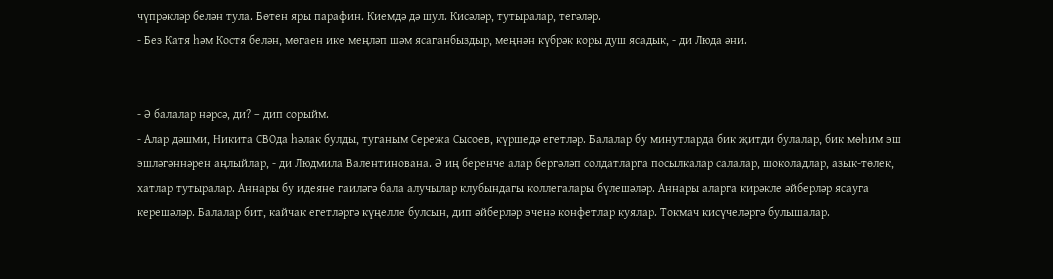чүпрәкләр белән тула. Бөтен яры парафин. Киемдә дә шул. Кисәләр, тутыралар, тегәләр.
- Без Катя һәм Костя белән, мөгаен ике меңләп шәм ясаганбыздыр, меңнән күбрәк коры душ ясадык, - ди Люда әни.


- Ә балалар нәрсә, ди? – дип сорыйм.
- Алар дәшми, Никита СВОда һәлак булды, туганым Сережа Сысоев, күршедә егетләр. Балалар бу минутларда бик җитди булалар, бик мөһим эш эшләгәннәрен аңлыйлар, - ди Людмила Валентинована. Ә иң беренче алар бергәләп солдатларга посылкалар салалар, шоколадлар, азык-төлек, хатлар тутыралар. Аннары бу идеяне гаиләгә бала алучылар клубындагы коллегалары бүлешәләр. Аннары аларга кирәкле әйберләр ясауга керешәләр. Балалар бит, кайчак егетләргә күңелле булсын, дип әйберләр эченә конфетлар куялар. Токмач кисүчеләргә булышалар.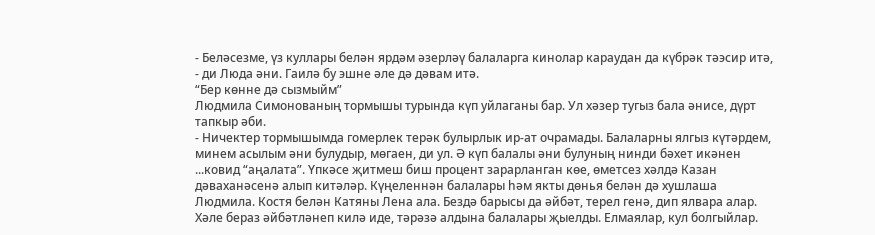- Беләсезме, үз куллары белән ярдәм әзерләү балаларга кинолар караудан да күбрәк тәэсир итә, - ди Люда әни. Гаилә бу эшне әле дә дәвам итә.
“Бер көнне дә сызмыйм”
Людмила Симонованың тормышы турында күп уйлаганы бар. Ул хәзер тугыз бала әнисе, дүрт тапкыр әби.
- Ничектер тормышымда гомерлек терәк булырлык ир-ат очрамады. Балаларны ялгыз күтәрдем, минем асылым әни булудыр, мөгаен, ди ул. Ә күп балалы әни булуның нинди бәхет икәнен ...ковид “аңалата”. Үпкәсе җитмеш биш процент зарарланган көе, өметсез хәлдә Казан дәваханәсенә алып китәләр. Күңеленнән балалары һәм якты дөнья белән дә хушлаша Людмила. Костя белән Катяны Лена ала. Бездә барысы да әйбәт, терел генә, дип ялвара алар. Хәле бераз әйбәтләнеп килә иде, тәрәзә алдына балалары җыелды. Елмаялар, кул болгыйлар.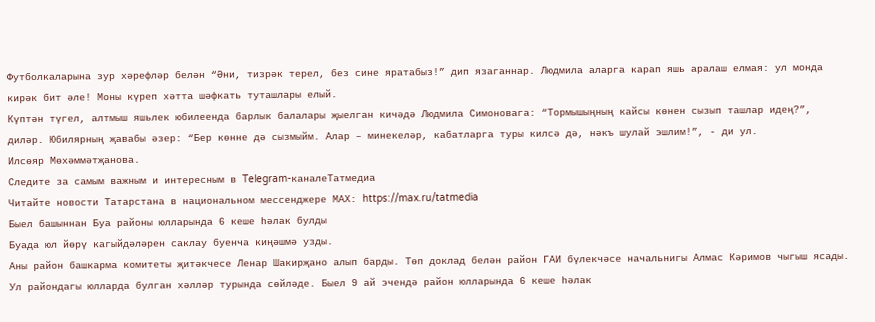Футболкаларына зур хәрефләр белән “Әни, тизрәк терел, без сине яратабыз!” дип язаганнар. Людмила аларга карап яшь аралаш елмая: ул монда кирәк бит әле! Моны күреп хәтта шәфкать туташлары елый.
Күптән түгел, алтмыш яшьлек юбилеенда барлык балалары җыелган кичәдә Людмила Симоновага: “Тормышыңның кайсы көнен сызып ташлар идең?”, диләр. Юбилярның җавабы әзер: “Бер көнне дә сызмыйм. Алар – минекеләр, кабатларга туры килсә дә, нәкъ шулай эшлим!”, - ди ул.
Илсөяр Мөхәммәтҗанова.
Следите за самым важным и интересным в Telegram-каналеТатмедиа
Читайте новости Татарстана в национальном мессенджере MАХ: https://max.ru/tatmedia
Быел башыннан Буа районы юлларында 6 кеше һәлак булды
Буада юл йөрү кагыйдәләрен саклау буенча киңәшмә узды.
Аны район башкарма комитеты җитәкчесе Ленар Шакирҗано алып барды. Төп доклад белән район ГАИ бүлекчәсе начальнигы Алмас Кәримов чыгыш ясады. Ул райондагы юлларда булган хәлләр турында сөйләде. Быел 9 ай эчендә район юлларында 6 кеше һәлак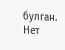булган.
Нет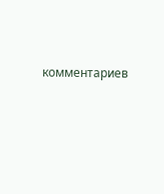комментариев